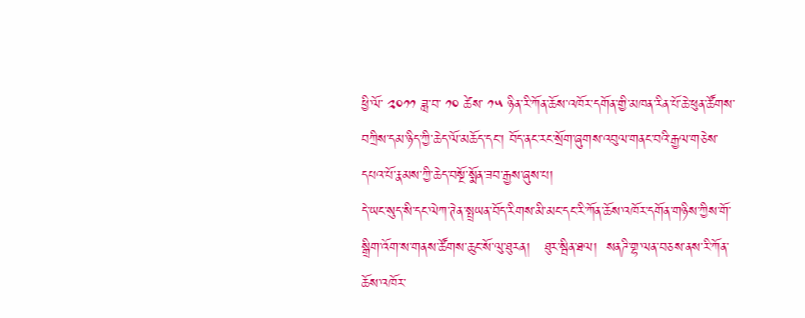ཕྱི་ལོ་ ༢༠༡༡ ཟླ་བ་ ༡༠ ཚེས་ ༡༥ ཉིན་རི་ཀོན་ཆོས་འཁོར་དགོན་གྱི་མཁན་རིན་པོ་ཆེ་ཕུན་ཚོགས་བཀྲིས་དམ་ཉིད་ཀྱི་ཆེད་ལོ་མཆོད་དང་། བོད་ནང་རང་སྲོག་ཞུགས་འབུལ་གནང་བའི་རྒྱལ་གཅེས་དཔའ་པོ་རྣམས་ཀྱི་ཆེད་བསྔོ་སྨོན་ཟབ་རྒྱས་ཞུས་པ།
དེ་ཡང་སུད་སི་དང་ལེཀ་ཊེན་སྤྲཡན་བོད་རིགས་མི་མང་དང་རི་ཀོན་ཆོས་འཁོར་དགོན་གཉིས་ཀྱིས་གོ་སྒྲིག་འོག་ས་གནས་ཚོགས་ཆུང་སོ་ལུ་ཐུརན།   ཐུར་སྦིན་ཐལ།  སནཌི་གྷ་ལན་བཅས་ནས་རི་ཀོན་ཆོས་འཁོར་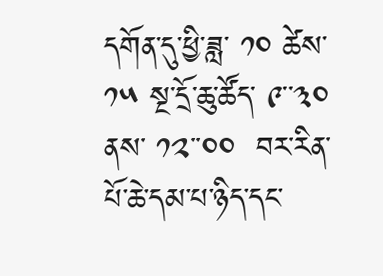དགོན་དུ་ཕྱི་ཟླ་ ༡༠ ཚེས་ ༡༥ སྔ་དྲོ་ཆུ་ཚོད་ ༩་་༣༠ ནས་ ༡༢་་༠༠  བར་རིན་པོ་ཆེ་དམ་པ་ཉིད་དང་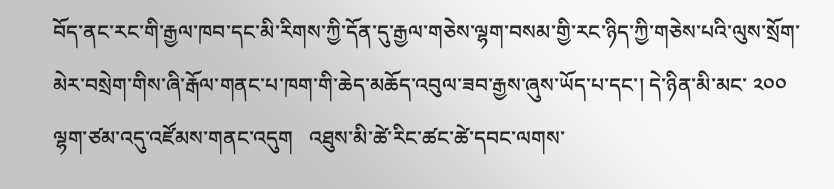བོད་ནང་རང་གི་རྒྱལ་ཁབ་དང་མི་རིགས་ཀྱི་དོན་དུ་རྒྱལ་གཅེས་ལྷག་བསམ་གྱི་རང་ཉིད་ཀྱི་གཅེས་པའི་ལུས་སྲོག་མེར་བསྲེག་གིས་ཞི་རྒོལ་གནང་པ་ཁག་གི་ཆེད་མཆོད་འབུལ་ཟབ་རྒྱས་ཞུས་ཡོད་པ་དང་། དེ་ཉིན་མི་མང་ ༢༠༠ ལྷག་ཙམ་འདུ་འཛོམས་གནང་འདུག   འཐུས་མི་ཚེ་རིང་ཚང་ཚེ་དབང་ལགས་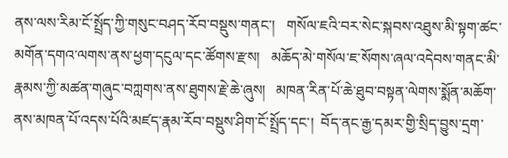ནས་ལས་རིམ་ངོ་སྤྲོད་ཀྱི་གསུང་བཤད་རོབ་བསྡུས་གནང་།   གསོལ་ཇའི་བར་སེང་སྐབས་འཐུས་མི་སྟག་ཚང་མགོན་དགའ་ལགས་ནས་ཕྱག་དངུལ་དང་ཚོགས་རྫས།   མཆོད་མེ་གསོལ་ཇ་སོགས་ཞལ་འདེབས་གནང་མི་རྣམས་ཀྱི་མཚན་གཞུང་བཀླགས་ནས་ཐུགས་རྗེ་ཆེ་ཞུས།   མཁན་རིན་པོ་ཆེ་ཐུབ་བསྟན་ལེགས་སྨོན་མཆོག་ནས་མཁན་པོ་འདས་པོའི་མཛད་རྣམ་རོབ་བསྡུས་ཤིག་ངོ་སྤྲོད་དང་།  བོད་ནང་རྒྱ་དམར་གྱི་སྲིད་བྱུས་དྲག་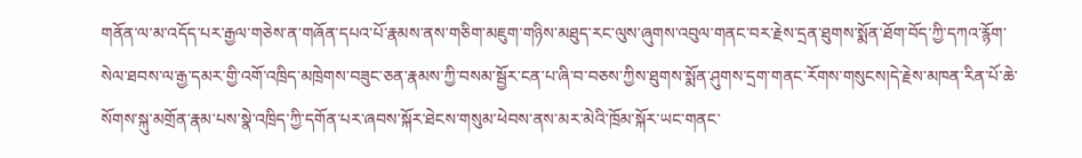གནོན་ལ་མ་འདོད་པར་རྒྱལ་གཅེས་ན་གཞོན་དཔའ་པོ་རྣམས་ནས་གཅིག་མཇུག་གཉིས་མཐུད་རང་ལུས་ཞུགས་འབུལ་གནང་བར་རྗེས་དྲན་ཐུགས་སྨོན་ཐོག་བོད་ཀྱི་དཀའ་རྙོག་སེལ་ཐབས་ལ་རྒྱ་དམར་གྱི་འགོ་འཁྲིད་མཁྲེགས་བཟུང་ཅན་རྣམས་ཀྱི་བསམ་སྦྱོར་ངན་པ་ཞི་བ་བཅས་ཀྱིས་ཐུགས་སྨོན་ཤུགས་དྲག་གནང་རོགས་གསུངས།དེ་རྗེས་མཁན་རིན་པོ་ཆེ་སོགས་སྐུ་མགྲོན་རྣམ་པས་སྣེ་འཁྲིད་ཀྱི་དགོན་པར་ཞབས་སྐོར་ཐེངས་གསུམ་ཕེབས་ནས་མར་མེའི་ཁྲོམ་སྐོར་ཡང་གནང་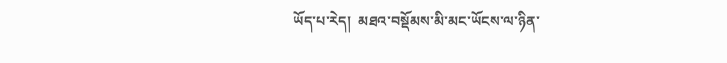ཡོད་པ་རེད།  མཐའ་བསྡོམས་མི་མང་ཡོངས་ལ་ཉིན་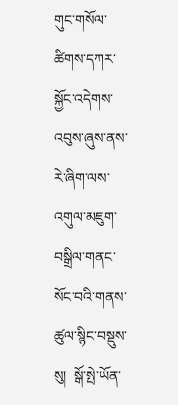གུང་གསོལ་ཚིགས་དཀར་སྐྱོང་འདེགས་འབུས་ཞུས་ནས་རེ་ཞིག་ལས་འགུལ་མཇུག་བསྒྲིལ་གནང་སོང་བའི་གནས་ཚུལ་སྙིང་བསྡུས་སུ།  སྒོ་སྤེ་ཡོན་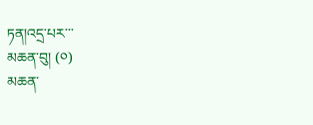ཏན།འདྲ་པར་་་
མཆན་བུ། (༠)
མཆན་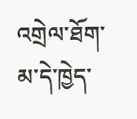འགྲེལ་ཐོག་མ་དེ་ཁྱེད་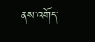ནས་འགོད་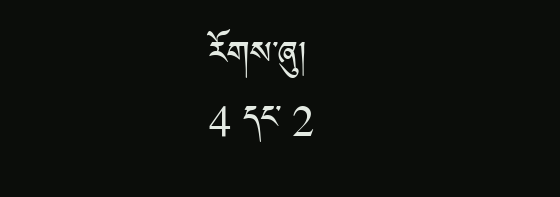རོགས་ཞུ།
4 དང་ 2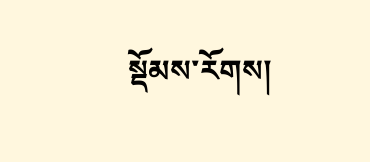སྡོམས་རོགས།